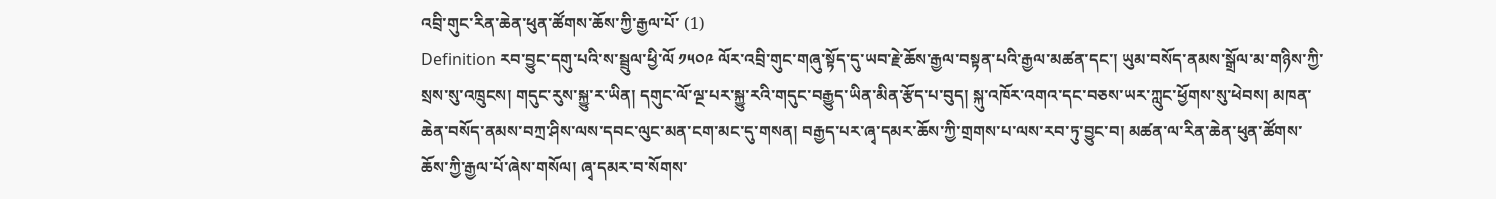འབྲི་གུང་རིན་ཆེན་ཕུན་ཚོགས་ཆོས་ཀྱི་རྒྱལ་པོ་ (1)
Definition རབ་བྱུང་དགུ་པའི་ས་སྦྲུལ་ཕྱི་ལོ ༡༥༠༩ ལོར་འབྲི་གུང་གཞུ་སྟོད་དུ་ཡབ་རྗེ་ཆོས་རྒྱལ་བསྟན་པའི་རྒྱལ་མཚན་དང་། ཡུམ་བསོད་ནམས་སྒྲོལ་མ་གཉིས་ཀྱི་སྲས་སུ་འཁྲུངས། གདུང་རུས་སྐྱུ་ར་ཡིན། དགུང་ལོ་ལྔ་པར་སྐྱུ་རའི་གདུང་བརྒྱུད་ཡིན་མིན་རྩོད་པ་བུད། སྐུ་འཁོར་འགའ་དང་བཅས་ཡར་ཀླུང་ཕྱོགས་སུ་ཕེབས། མཁན་ཆེན་བསོད་ནམས་བཀྲ་ཤིས་ལས་དབང་ལུང་མན་ངག་མང་དུ་གསན། བརྒྱད་པར་ཞྭ་དམར་ཆོས་ཀྱི་གྲགས་པ་ལས་རབ་ཏུ་བྱུང་བ། མཚན་ལ་རིན་ཆེན་ཕུན་ཚོགས་ཆོས་ཀྱི་རྒྱལ་པོ་ཞེས་གསོལ། ཞྭ་དམར་བ་སོགས་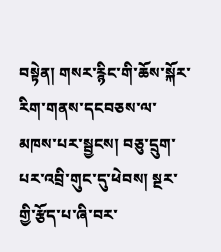བསྟེན། གསར་རྙིང་གི་ཆོས་སྐོར་རིག་གནས་དངབཅས་ལ་མཁས་པར་སྦྱངས། བཅུ་དྲུག་པར་འབྲི་གུང་དུ་ཕེབས། སྔར་གྱི་རྩོད་པ་ཞི་བར་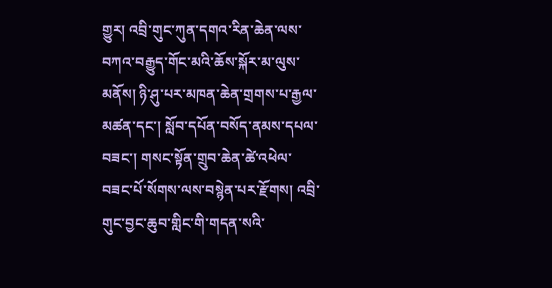གྱུར། འབྲི་གུང་ཀུན་དགའ་རིན་ཆེན་ལས་བཀའ་བརྒྱུད་གོང་མའི་ཆོས་སྐོར་མ་ལུས་མནོས། ཉི་ཤུ་པར་མཁན་ཆེན་གྲགས་པ་རྒྱལ་མཚན་དང་། སློབ་དཔོན་བསོད་ནམས་དཔལ་བཟང་། གསང་སྟོན་གྲུབ་ཆེན་ཚེ་འཕེལ་བཟང་པོ་སོགས་ལས་བསྙེན་པར་རྫོགས། འབྲི་གུང་བྱང་ཆུབ་གླིང་གི་གདན་སའི་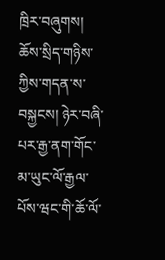ཁྲིར་བཞུགས། ཆོས་སྲིད་གཉིས་ཀྱིས་གདན་ས་བསྐྱངས། ཉེར་བཞི་པར་རྒྱ་ནག་གོང་མ་ཡུང་ལོ་རྒྱལ་པོས་ཝང་གི་ཆོ་ལོ་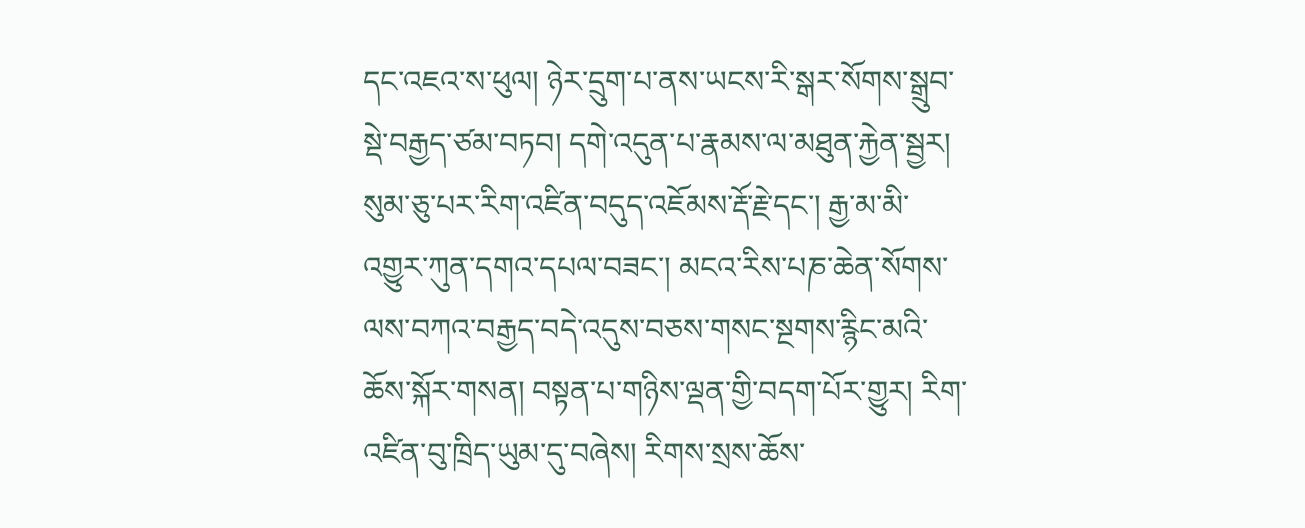དང་འཇའ་ས་ཕུལ། ཉེར་དྲུག་པ་ནས་ཡངས་རི་སྒར་སོགས་སྒྲུབ་སྡེ་བརྒྱད་ཙམ་བཏབ། དགེ་འདུན་པ་རྣམས་ལ་མཐུན་རྐྱེན་སྦྱར། སུམ་ཅུ་པར་རིག་འཛིན་བདུད་འཇོམས་རྡོ་རྗེ་དང་། རྒྱ་མ་མི་འགྱུར་ཀུན་དགའ་དཔལ་བཟང་། མངའ་རིས་པཎ་ཆེན་སོགས་ལས་བཀའ་བརྒྱད་བདེ་འདུས་བཅས་གསང་སྔགས་རྙིང་མའི་ཆོས་སྐོར་གསན། བསྟན་པ་གཉིས་ལྡན་གྱི་བདག་པོར་གྱུར། རིག་འཛིན་བུ་ཁྲིད་ཡུམ་དུ་བཞེས། རིགས་སྲས་ཆོས་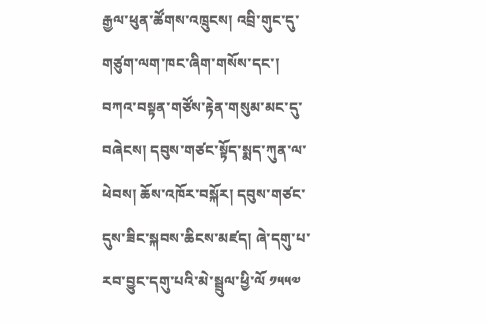རྒྱལ་ཕུན་ཚོགས་འཁྲུངས། འབྲི་གུང་དུ་གཙུག་ལག་ཁང་ཞིག་གསོས་དང་། བཀའ་བསྟན་གཙོས་རྟེན་གསུམ་མང་དུ་བཞེངས། དབུས་གཙང་སྟོད་སྨད་ཀུན་ལ་ཕེབས། ཆོས་འཁོར་བསྐོར། དབུས་གཙང་དུས་ཟིང་སྐབས་ཆིངས་མཛད། ཞེ་དགུ་པ་རབ་བྱུང་དགུ་པའི་མེ་སྦྲུལ་ཕྱི་ལོ ༡༥༥༧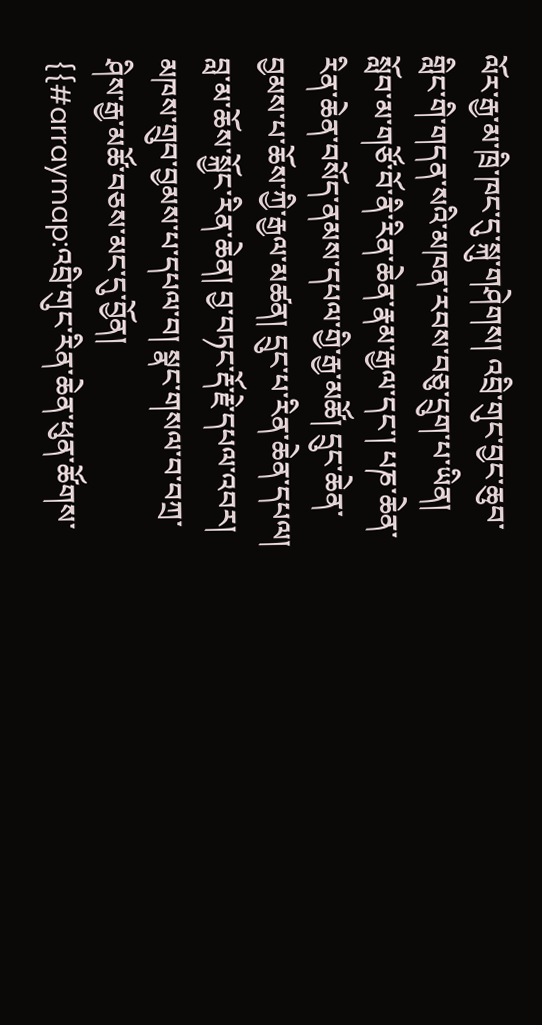ལོར་རྒྱ་མ་ཁྲི་ཁང་དུ་སྐུ་གཤེགས། འབྲི་གུང་བྱང་ཆུབ་གླིང་གི་གདན་སའི་མཁན་རབས་བཅུ་དྲུག་པ་ཡིན། སློབ་མ་གཙོ་བོ་ནི་རིན་ཆེན་རྣམ་རྒྱལ་དང་། པཎ་ཆེན་རིན་ཆེན་བསོད་ནམས་དཔལ་གྱི་རྒྱ་མཚོ། དྲུང་ཆེན་བྱམས་པ་ཆོས་ཀྱི་རྒྱལ་མཚན། དྲུང་པ་རིན་ཆེན་དཔལ། བླ་མ་ཆོས་སྐྱོང་རིན་ཆེན། བྱ་བཏང་རྡོ་རྗེ་དཔལ་འབར། མཁས་གྲུབ་བྱམས་པ་དཔལ་བ། སྣང་གསལ་བ་བཀྲ་ཤིས་རྒྱ་མཚོ་བཅས་མང་དུ་བྱོན།
{{#arraymap:འབྲི་གུང་རིན་ཆེན་ཕུན་ཚོགས་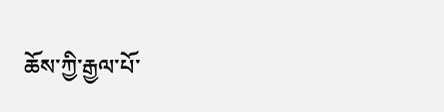ཆོས་ཀྱི་རྒྱལ་པོ་